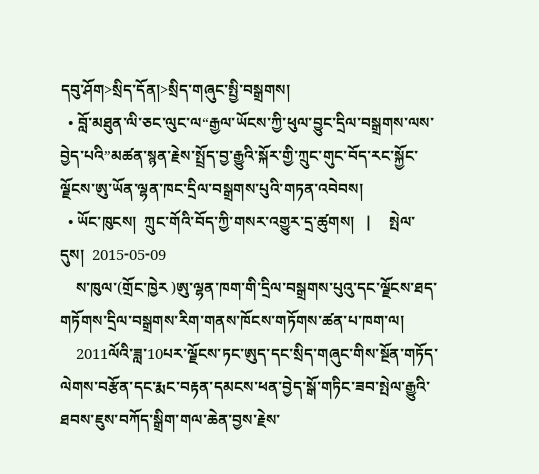དབུ་ཤོག>སྲིད་དོན།>སྲིད་གཞུང་སྤྱི་བསྒྲགས།
  • བློ་མཐུན་ལི་ཅང་ལུང་ལ“རྒྱལ་ཡོངས་ཀྱི་ཕུལ་བྱུང་དྲིལ་བསྒྲགས་ལས་བྱེད་པའི”མཚན་སྙན་རྗེས་སྤྲོད་བྱ་རྒྱུའི་སྐོར་གྱི་ཀྲུང་གུང་བོད་རང་སྐྱོང་ལྗོངས་ཨུ་ཡོན་ལྷན་ཁང་དྲིལ་བསྒྲགས་པུའི་གཏན་འབེབས།
  • ཡོང་ཁུངས།  ཀྲུང་གོའི་བོད་ཀྱི་གསར་འགྱུར་དྲ་ཚུགས།   |     སྤེལ་དུས།  2015-05-09
    ས་ཁུལ་(གྲོང་ཁྱེར )ཨུ་ལྷན་ཁག་གི་དྲིལ་བསྒྲགས་པུའུ་དང་ལྗོངས་ཐད་གཏོགས་དྲིལ་བསྒྲགས་རིག་གནས་ཁོངས་གཏོགས་ཚན་པ་ཁག་ལ།
    2011ལོའི་ཟླ་10པར་ལྗོངས་ཏང་ཨུད་དང་སྲིད་གཞུང་གིས་སྔོན་གཏོད་ལེགས་བརྩོན་དང་རྨང་བརྟན་དམངས་ཕན་བྱེད་སྒོ་གཏིང་ཟབ་སྤེལ་རྒྱུའི་ཐབས་ཇུས་བཀོད་སྒྲིག་གལ་ཆེན་བྱས་རྗེས་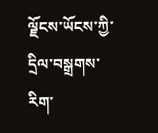ལྗོངས་ཡོངས་ཀྱི་དྲིལ་བསྒྲགས་རིག་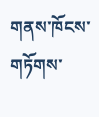གནས་ཁོངས་གཏོགས་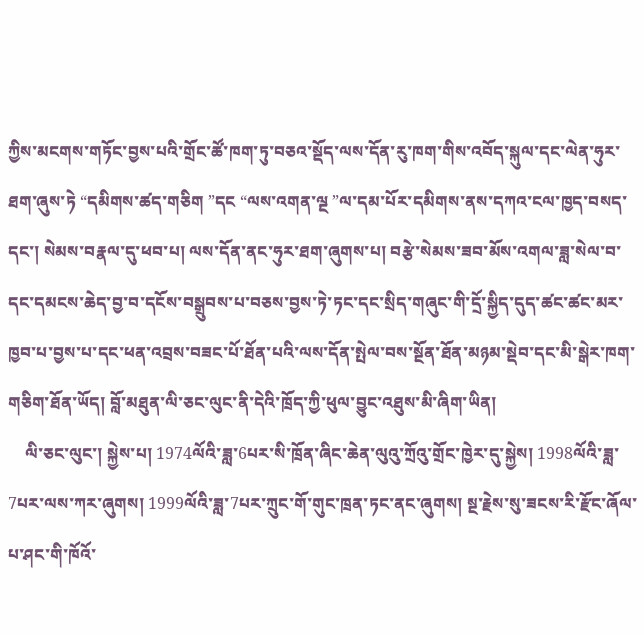ཀྱིས་མངགས་གཏོང་བྱས་པའི་གྲོང་ཚོ་ཁག་ཏུ་བཅའ་སྡོད་ལས་དོན་རུ་ཁག་གིས་འབོད་སྐུལ་དང་ལེན་ཧུར་ཐག་ཞུས་ཏེ “དམིགས་ཚད་གཅིག ”དང “ལས་འགན་ལྔ ”ལ་དམ་པོར་དམིགས་ནས་དཀའ་ངལ་ཁྱད་བསད་དང་། སེམས་བརྣལ་དུ་ཕབ་པ། ལས་དོན་ནང་ཧུར་ཐག་ཞུགས་པ། བརྩེ་སེམས་ཟབ་མོས་འགལ་ཟླ་སེལ་བ་དང་དམངས་ཆེད་བྱ་བ་དངོས་བསྒྲུབས་པ་བཅས་བྱས་ཏེ་ཏང་དང་སྲིད་གཞུང་གི་དྲོ་སྐྱིད་དུད་ཚང་ཚང་མར་ཁྱབ་པ་བྱས་པ་དང་ཕན་འབྲས་བཟང་པོ་ཐོན་པའི་ལས་དོན་སྤེལ་བས་སྔོན་ཐོན་མཉམ་སྡེབ་དང་མི་སྒེར་ཁག་གཅིག་ཐོན་ཡོད། བློ་མཐུན་ལི་ཅང་ལུང་ནི་དེའི་ཁྲོད་ཀྱི་ཕུལ་བྱུང་འཐུས་མི་ཞིག་ཡིན།
    ལི་ཅང་ལུང་། སྐྱེས་པ། 1974ལོའི་ཟླ་6པར་སི་ཁྲོན་ཞིང་ཆེན་ལུའུ་ཀྲོའུ་གྲོང་ཁྱེར་དུ་སྐྱེས། 1998ལོའི་ཟླ་7པར་ལས་ཀར་ཞུགས། 1999ལོའི་ཟླ་7པར་ཀྲུང་གོ་གུང་ཁྲན་ཏང་ནང་ཞུགས། སྔ་རྗེས་སུ་ཟངས་རི་རྫོང་ཞོལ་པ་ཤང་གི་ཁོའོ་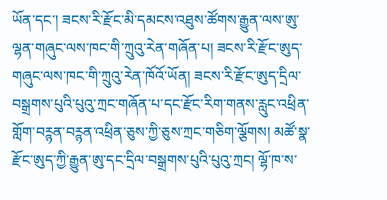ཡོན་དང་། ཟངས་རི་རྫོང་མི་དམངས་འཐུས་ཚོགས་རྒྱུན་ལས་ཨུ་ལྷན་གཞུང་ལས་ཁང་གི་ཀྲུའུ་རེན་གཞོན་པ། ཟངས་རི་རྫོང་ཨུད་གཞུང་ལས་ཁང་གི་ཀྲུའུ་རེན་ཁོའོ་ཡོན། ཟངས་རི་རྫོང་ཨུད་དྲིལ་བསྒྲགས་པུའི་པུའུ་ཀྲང་གཞོན་པ་དང་རྫོང་རིག་གནས་རླུང་འཕྲིན་གློག་བཪྙན་བཪྙན་འཕྲིན་ཅུས་ཀྱི་ཅུས་ཀྲང་གཅིག་ལྕོགས། མཚོ་སྣ་རྫོང་ཨུད་ཀྱི་རྒྱུན་ཨུ་དང་དྲིལ་བསྒྲགས་པུའི་པུའུ་ཀྲང། ལྷོ་ཁ་ས་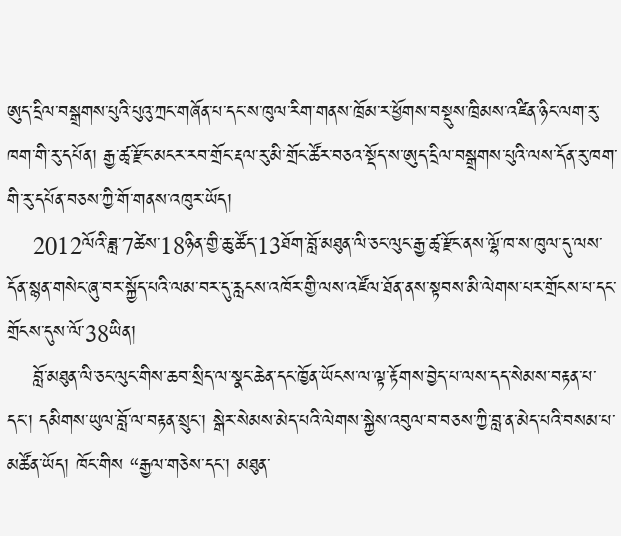ཨུད་དྲིལ་བསྒྲགས་པུའི་པུའུ་ཀྲང་གཞོན་པ་དང་ས་ཁུལ་རིག་གནས་ཁྲོམ་ར་ཕྱོགས་བསྡུས་ཁྲིམས་འཛིན་ཉིང་ལག་རུ་ཁག་གི་རུ་དཔོན། རྒྱ་ཚྭ་རྫོང་མངར་རབ་གྲོང་རྡལ་རུ་མི་གྲོང་ཚོར་བཅའ་སྡོད་ས་ཨུད་དྲིལ་བསྒྲགས་པུའི་ལས་དོན་རུ་ཁག་གི་རུ་དཔོན་བཅས་ཀྱི་གོ་གནས་འཁུར་ཡོད།
    2012ལོའི་ཟླ་7ཚེས་18ཉིན་གྱི་ཆུ་ཚོད་13ཐོག་བློ་མཐུན་ལི་ཅང་ལུང་རྒྱ་ཚྭ་རྫོང་ནས་ལྷོ་ཁ་ས་ཁུལ་དུ་ལས་དོན་སྙན་གསེང་ཞུ་བར་སྐྱོད་པའི་ལམ་བར་དུ་རླངས་འཁོར་གྱི་ལས་འཛོལ་ཐོན་ནས་སྟབས་མི་ལེགས་པར་གྲོངས་པ་དང་གྲོངས་དུས་ལོ་38ཡིན།
    བློ་མཐུན་ལི་ཅང་ལུང་གིས་ཆབ་སྲིད་ལ་སྣང་ཆེན་དང་ཁྱོན་ཡོངས་ལ་ལྟ་རྟོགས་བྱེད་པ་ལས་དད་སེམས་བརྟན་པ་དང་། དམིགས་ཡུལ་བློ་ལ་བརྟན་སྲུང་། སྒེར་སེམས་མེད་པའི་ལེགས་སྐྱེས་འབུལ་བ་བཅས་ཀྱི་བླ་ན་མེད་པའི་བསམ་པ་མཚོན་ཡོད། ཁོང་གིས “རྒྱལ་གཅེས་དང་། མཐུན་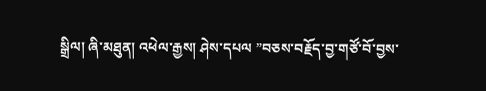སྒྲིལ། ཞི་མཐུན། འཕེལ་རྒྱས། ཤེས་དཔལ ”བཅས་བརྗོད་བྱ་གཙོ་བོ་བྱས་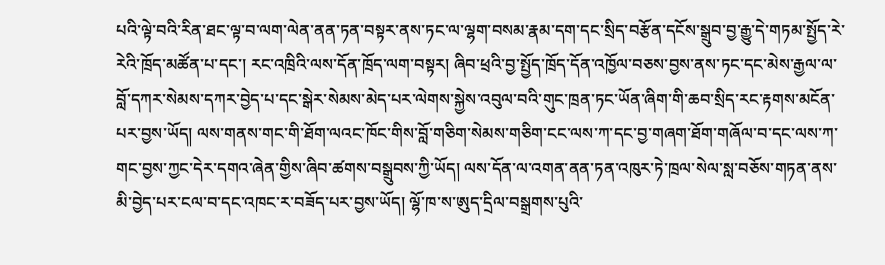པའི་ལྟེ་བའི་རིན་ཐང་ལྟ་བ་ལག་ལེན་ནན་ཏན་བསྟར་ནས་ཏང་ལ་ལྷག་བསམ་རྣམ་དག་དང་སྲིད་བརྩོན་དངོས་སྒྲུབ་བྱ་རྒྱུ་དེ་གཏམ་སྤྱོད་རེ་རེའི་ཁྲོད་མཚོན་པ་དང་། རང་འཁྲིའི་ལས་དོན་ཁྲོད་ལག་བསྟར། ཞིབ་ཕྲའི་བྱ་སྤྱོད་ཁྲོད་དོན་འཁྱོལ་བཅས་བྱས་ནས་ཏང་དང་མེས་རྒྱལ་ལ་བློ་དཀར་སེམས་དཀར་བྱེད་པ་དང་སྒེར་སེམས་མེད་པར་ལེགས་སྐྱེས་འབུལ་བའི་གུང་ཁྲན་ཏང་ཡོན་ཞིག་གི་ཆབ་སྲིད་རང་རྟགས་མངོན་པར་བྱས་ཡོད། ལས་གནས་གང་གི་ཐོག་ལའང་ཁོང་གིས་བློ་གཅིག་སེམས་གཅིག་ངང་ལས་ཀ་དང་བྱ་གཞག་ཐོག་གཞོལ་བ་དང་ལས་ཀ་གང་བྱས་ཀྱང་དེར་དགའ་ཞེན་གྱིས་ཞིབ་ཚགས་བསྒྲུབས་ཀྱི་ཡོད། ལས་དོན་ལ་འགན་ནན་ཏན་འཁུར་ཏེ་ཁྲལ་སེལ་སླ་བཅོས་གཏན་ནས་མི་བྱེད་པར་ངལ་བ་དང་འཁང་ར་བཟོད་པར་བྱས་ཡོད། ལྷོ་ཁ་ས་ཨུད་དྲིལ་བསྒྲགས་པུའི་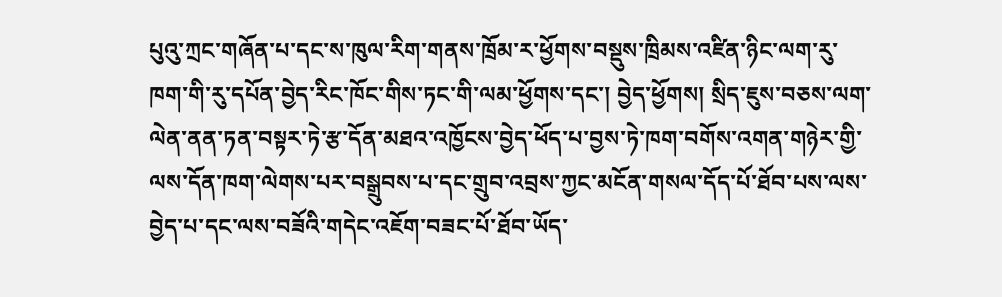པུའུ་ཀྲང་གཞོན་པ་དང་ས་ཁུལ་རིག་གནས་ཁྲོམ་ར་ཕྱོགས་བསྡུས་ཁྲིམས་འཛིན་ཉིང་ལག་རུ་ཁག་གི་རུ་དཔོན་བྱེད་རིང་ཁོང་གིས་ཏང་གི་ལམ་ཕྱོགས་དང་། བྱེད་ཕྱོགས། སྲིད་ཇུས་བཅས་ལག་ལེན་ནན་ཏན་བསྟར་ཏེ་རྩ་དོན་མཐའ་འཁྱོངས་བྱེད་ཕོད་པ་བྱས་ཏེ་ཁག་བགོས་འགན་གཉེར་གྱི་ལས་དོན་ཁག་ལེགས་པར་བསྒྲུབས་པ་དང་གྲུབ་འབྲས་ཀྱང་མངོན་གསལ་དོད་པོ་ཐོབ་པས་ལས་བྱེད་པ་དང་ལས་བཟོའི་གདེང་འཇོག་བཟང་པོ་ཐོབ་ཡོད་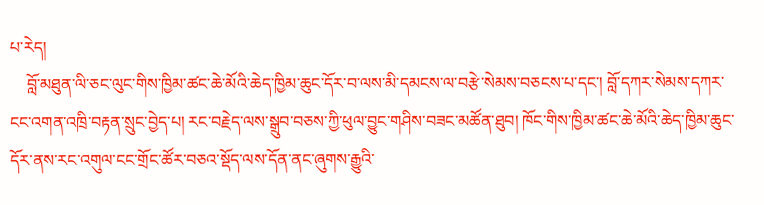པ་རེད།
    བློ་མཐུན་ལི་ཅང་ལུང་གིས་ཁྱིམ་ཚང་ཆེ་མོའི་ཆེད་ཁྱིམ་ཆུང་དོར་བ་ལས་མི་དམངས་ལ་བརྩེ་སེམས་བཅངས་པ་དང་། བློ་དཀར་སེམས་དཀར་ངང་འགན་འཁྲི་བརྟན་སྲུང་བྱེད་པ། རང་བརྗེད་ལས་སྒྲུབ་བཅས་ཀྱི་ཕུལ་བྱུང་གཤིས་བཟང་མཚོན་ཐུབ། ཁོང་གིས་ཁྱིམ་ཚང་ཆེ་མོའི་ཆེད་ཁྱིམ་ཆུང་དོར་ནས་རང་འགུལ་ངང་གྲོང་ཚོར་བཅའ་སྡོད་ལས་དོན་ནང་ཞུགས་རྒྱུའི་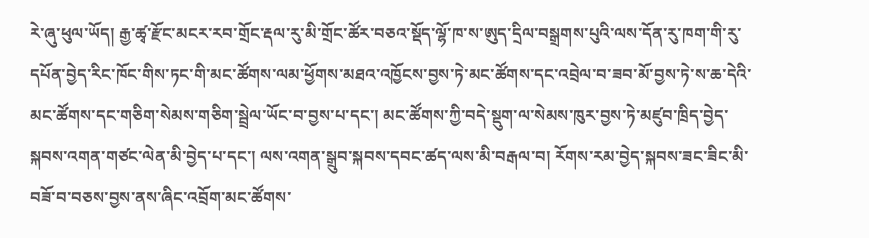རེ་ཞུ་ཕུལ་ཡོད། རྒྱ་ཚྭ་རྫོང་མངར་རབ་གྲོང་རྡལ་རུ་མི་གྲོང་ཚོར་བཅའ་སྡོད་ལྷོ་ཁ་ས་ཨུད་དྲིལ་བསྒྲགས་པུའི་ལས་དོན་རུ་ཁག་གི་རུ་དཔོན་བྱེད་རིང་ཁོང་གིས་ཏང་གི་མང་ཚོགས་ལམ་ཕྱོགས་མཐའ་འཁྱོངས་བྱས་ཏེ་མང་ཚོགས་དང་འབྲེལ་བ་ཟབ་མོ་བྱས་ཏེ་ས་ཆ་དེའི་མང་ཚོགས་དང་གཅིག་སེམས་གཅིག་སྦྲེལ་ཡོང་བ་བྱས་པ་དང་། མང་ཚོགས་ཀྱི་བདེ་སྡུག་ལ་སེམས་ཁུར་བྱས་ཏེ་མཛུབ་ཁྲིད་བྱེད་སྐབས་འགན་གཙང་ལེན་མི་བྱེད་པ་དང་། ལས་འགན་སྒྲུབ་སྐབས་དབང་ཚད་ལས་མི་བརྒལ་བ། རོགས་རམ་བྱེད་སྐབས་ཟང་ཟིང་མི་བཟོ་བ་བཅས་བྱས་ནས་ཞིང་འབྲོག་མང་ཚོགས་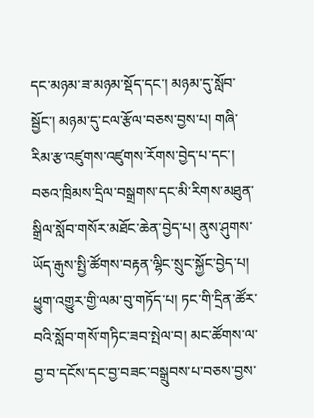དང་མཉམ་ཟ་མཉམ་སྡོད་དང་། མཉམ་དུ་སློབ་སྦྱོང་། མཉམ་དུ་ངལ་རྩོལ་བཅས་བྱས་པ། གཞི་རིམ་རྩ་འཛུགས་འཛུགས་རོགས་བྱེད་པ་དང་། བཅའ་ཁྲིམས་དྲིལ་བསྒྲགས་དང་མི་རིགས་མཐུན་སྒྲིལ་སློབ་གསོར་མཐོང་ཆེན་བྱེད་པ། ནུས་ཤུགས་ཡོད་རྒུས་སྤྱི་ཚོགས་བརྟན་ལྷིང་སྲུང་སྐྱོང་བྱེད་པ། ཕྱུག་འགྱུར་གྱི་ལམ་བུ་གཏོད་པ། ཏང་གི་དྲིན་ཚོར་བའི་སློབ་གསོ་གཏིང་ཟབ་སྤེལ་བ། མང་ཚོགས་ལ་བྱ་བ་དངོས་དང་བྱ་བཟང་བསྒྲུབས་པ་བཅས་བྱས་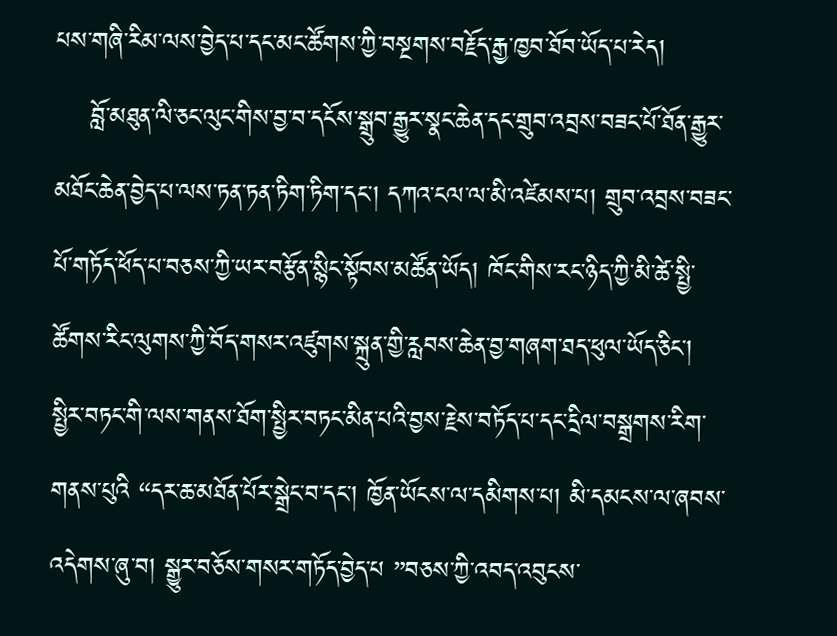པས་གཞི་རིམ་ལས་བྱེད་པ་དང་མང་ཚོགས་ཀྱི་བསྔགས་བརྗོད་རྒྱ་ཁྱབ་ཐོབ་ཡོད་པ་རེད།
    བློ་མཐུན་ལི་ཅང་ལུང་གིས་བྱ་བ་དངོས་སྒྲུབ་རྒྱུར་སྣང་ཆེན་དང་གྲུབ་འབྲས་བཟང་པོ་ཐོན་རྒྱུར་མཐོང་ཆེན་བྱེད་པ་ལས་ཏན་ཏན་ཏིག་ཏིག་དང་། དཀའ་ངལ་ལ་མི་འཛེམས་པ། གྲུབ་འབྲས་བཟང་པོ་གཏོད་ཕོད་པ་བཅས་ཀྱི་ཡར་བརྩོན་སྙིང་སྟོབས་མཚོན་ཡོད། ཁོང་གིས་རང་ཉིད་ཀྱི་མི་ཚེ་སྤྱི་ཚོགས་རིང་ལུགས་ཀྱི་བོད་གསར་འཛུགས་སྐྲུན་གྱི་རླབས་ཆེན་བྱ་གཞག་ཐད་ཕུལ་ཡོད་ཅིང་། སྤྱིར་བཏང་གི་ལས་གནས་ཐོག་སྤྱིར་བཏང་མིན་པའི་བྱས་རྗེས་བཏོད་པ་དང་དྲིལ་བསྒྲགས་རིག་གནས་པུའི “དར་ཆ་མཐོན་པོར་སྒྲེང་བ་དང་། ཁྱོན་ཡོངས་ལ་དམིགས་པ། མི་དམངས་ལ་ཞབས་འདེགས་ཞུ་བ། སྒྱུར་བཅོས་གསར་གཏོད་བྱེད་པ ”བཅས་ཀྱི་འབད་འབུངས་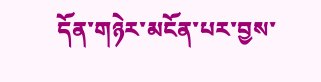དོན་གཉེར་མངོན་པར་བྱས་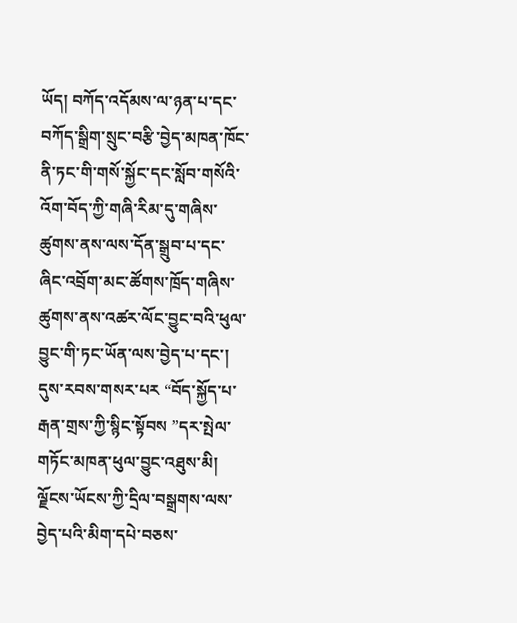ཡོད། བཀོད་འདོམས་ལ་ཉན་པ་དང་བཀོད་སྒྲིག་སྲུང་བརྩི་བྱེད་མཁན་ཁོང་ནི་ཏང་གི་གསོ་སྐྱོང་དང་སློབ་གསོའི་འོག་བོད་ཀྱི་གཞི་རིམ་དུ་གཞིས་ཚུགས་ནས་ལས་དོན་སྒྲུབ་པ་དང་ཞིང་འབྲོག་མང་ཚོགས་ཁྲོད་གཞིས་ཚུགས་ནས་འཚར་ལོང་བྱུང་བའི་ཕུལ་བྱུང་གི་ཏང་ཡོན་ལས་བྱེད་པ་དང་། དུས་རབས་གསར་པར “བོད་སྐྱོད་པ་རྒན་གྲས་ཀྱི་སྙིང་སྟོབས ”དར་སྤེལ་གཏོང་མཁན་ཕུལ་བྱུང་འཐུས་མི། ལྗོངས་ཡོངས་ཀྱི་དྲིལ་བསྒྲགས་ལས་བྱེད་པའི་མིག་དཔེ་བཅས་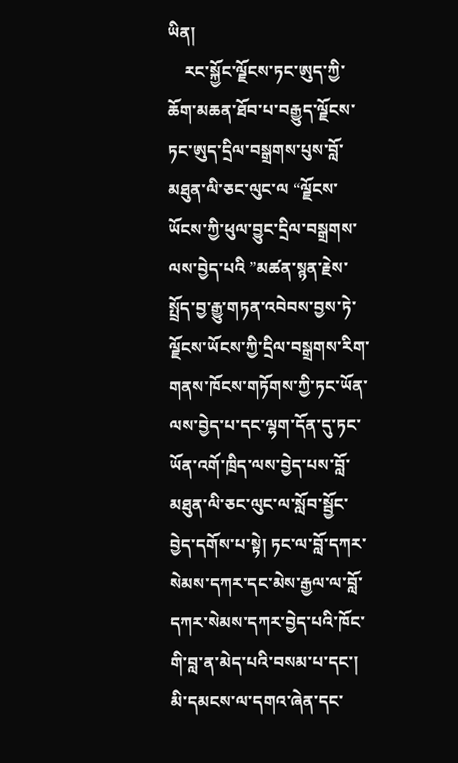ཡིན།
    རང་སྐྱོང་ལྗོངས་ཏང་ཨུད་ཀྱི་ཆོག་མཆན་ཐོབ་པ་བརྒྱུད་ལྗོངས་ཏང་ཨུད་དྲིལ་བསྒྲགས་པུས་བློ་མཐུན་ལི་ཅང་ལུང་ལ “ལྗོངས་ཡོངས་ཀྱི་ཕུལ་བྱུང་དྲིལ་བསྒྲགས་ལས་བྱེད་པའི ”མཚན་སྙན་རྗེས་སྤྲོད་བྱ་རྒྱུ་གཏན་འབེབས་བྱས་ཏེ་ལྗོངས་ཡོངས་ཀྱི་དྲིལ་བསྒྲགས་རིག་གནས་ཁོངས་གཏོགས་ཀྱི་ཏང་ཡོན་ལས་བྱེད་པ་དང་ལྷག་དོན་དུ་ཏང་ཡོན་འགོ་ཁྲིད་ལས་བྱེད་པས་བློ་མཐུན་ལི་ཅང་ལུང་ལ་སློབ་སྦྱོང་བྱེད་དགོས་པ་སྟེ། ཏང་ལ་བློ་དཀར་སེམས་དཀར་དང་མེས་རྒྱལ་ལ་བློ་དཀར་སེམས་དཀར་བྱེད་པའི་ཁོང་གི་བླ་ན་མེད་པའི་བསམ་པ་དང་། མི་དམངས་ལ་དགའ་ཞེན་དང་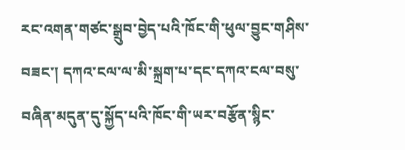རང་འགན་གཙང་སྒྲུབ་བྱེད་པའི་ཁོང་གི་ཕུལ་བྱུང་གཤིས་བཟང་། དཀའ་ངལ་ལ་མི་སྐྲག་པ་དང་དཀའ་ངལ་བསུ་བཞིན་མདུན་དུ་སྐྱོད་པའི་ཁོང་གི་ཡར་བརྩོན་སྙིང་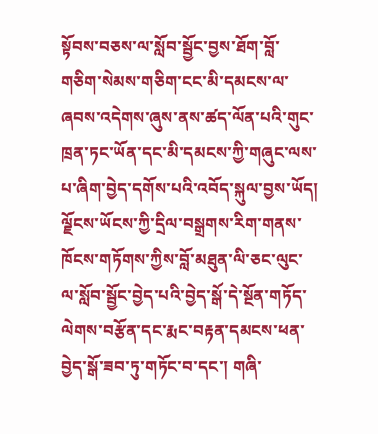སྟོབས་བཅས་ལ་སློབ་སྦྱོང་བྱས་ཐོག་བློ་གཅིག་སེམས་གཅིག་ངང་མི་དམངས་ལ་ཞབས་འདེགས་ཞུས་ནས་ཚད་ལོན་པའི་གུང་ཁྲན་ཏང་ཡོན་དང་མི་དམངས་ཀྱི་གཞུང་ལས་པ་ཞིག་བྱེད་དགོས་པའི་འབོད་སྐུལ་བྱས་ཡོད། ལྗོངས་ཡོངས་ཀྱི་དྲིལ་བསྒྲགས་རིག་གནས་ཁོངས་གཏོགས་ཀྱིས་བློ་མཐུན་ལི་ཅང་ལུང་ལ་སློབ་སྦྱོང་བྱེད་པའི་བྱེད་སྒོ་དེ་སྔོན་གཏོད་ལེགས་བརྩོན་དང་རྨང་བརྟན་དམངས་ཕན་བྱེད་སྒོ་ཟབ་ཏུ་གཏོང་བ་དང་། གཞི་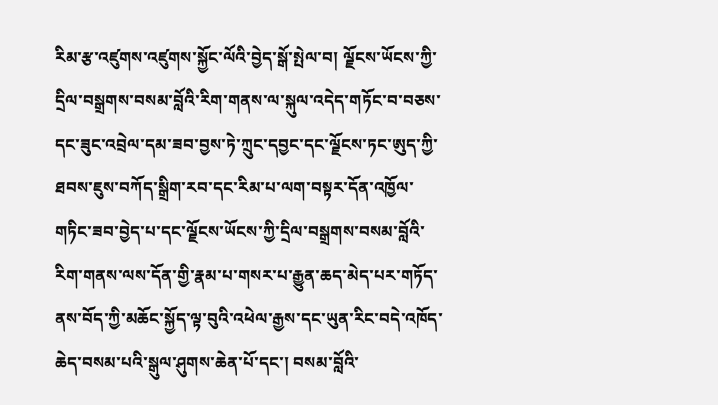རིམ་རྩ་འཛུགས་འཛུགས་སྐྱོང་ལོའི་བྱེད་སྒོ་སྤེལ་བ། ལྗོངས་ཡོངས་ཀྱི་དྲིལ་བསྒྲགས་བསམ་བློའི་རིག་གནས་ལ་སྐུལ་འདེད་གཏོང་བ་བཅས་དང་ཟུང་འབྲེལ་དམ་ཟབ་བྱས་ཏེ་ཀྲུང་དབྱང་དང་ལྗོངས་ཏང་ཨུད་ཀྱི་ཐབས་ཇུས་བཀོད་སྒྲིག་རབ་དང་རིམ་པ་ལག་བསྟར་དོན་འཁྱོལ་གཏིང་ཟབ་བྱེད་པ་དང་ལྗོངས་ཡོངས་ཀྱི་དྲིལ་བསྒྲགས་བསམ་བློའི་རིག་གནས་ལས་དོན་གྱི་རྣམ་པ་གསར་པ་རྒྱུན་ཆད་མེད་པར་གཏོད་ནས་བོད་ཀྱི་མཆོང་སྐྱོད་ལྟ་བུའི་འཕེལ་རྒྱས་དང་ཡུན་རིང་བདེ་འཁོད་ཆེད་བསམ་པའི་སྒུལ་ཤུགས་ཆེན་པོ་དང་། བསམ་བློའི་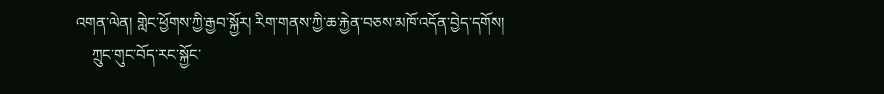འགན་ལེན། གླེང་ཕྱོགས་ཀྱི་རྒྱབ་སྐྱོར། རིག་གནས་ཀྱི་ཆ་རྐྱེན་བཅས་མཁོ་འདོན་བྱེད་དགོས།
    ཀྲུང་གུང་བོད་རང་སྐྱོང་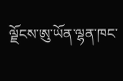ལྗོངས་ཨུ་ཡོན་ལྷན་ཁང་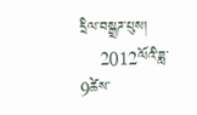དྲིལ་བསྒྲཌ་པུས།
    2012ལོའི་ཟླ་9ཚེས་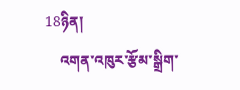18ཉིན།
    འགན་འཁུར་རྩོམ་སྒྲིག་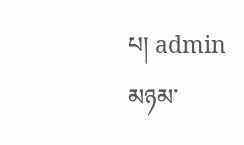པ། admin
མཉམ་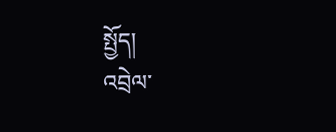སྤྱོད།
འབྲེལ་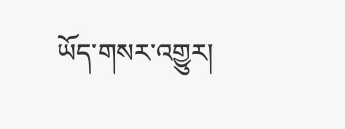ཡོད་གསར་འགྱུར།